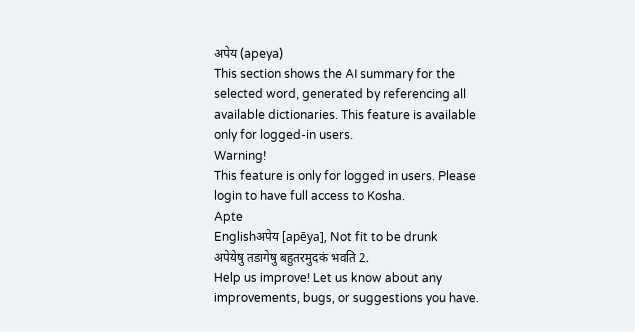अपेय (apeya)
This section shows the AI summary for the selected word, generated by referencing all available dictionaries. This feature is available only for logged-in users.
Warning!
This feature is only for logged in users. Please login to have full access to Kosha.
Apte
Englishअपेय [apēya], Not fit to be drunk
अपेयेषु तडागेषु बहुतरमुदकं भवति 2.
Help us improve! Let us know about any improvements, bugs, or suggestions you have.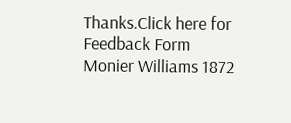Thanks.Click here for Feedback Form
Monier Williams 1872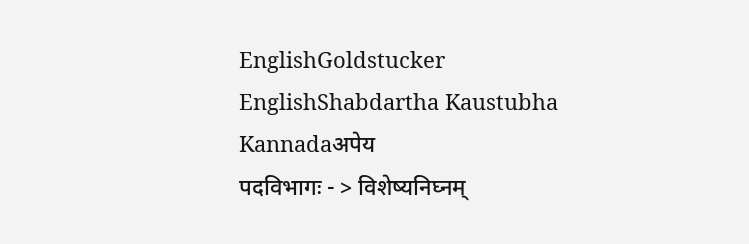EnglishGoldstucker
EnglishShabdartha Kaustubha
Kannadaअपेय
पदविभागः - > विशेष्यनिघ्नम्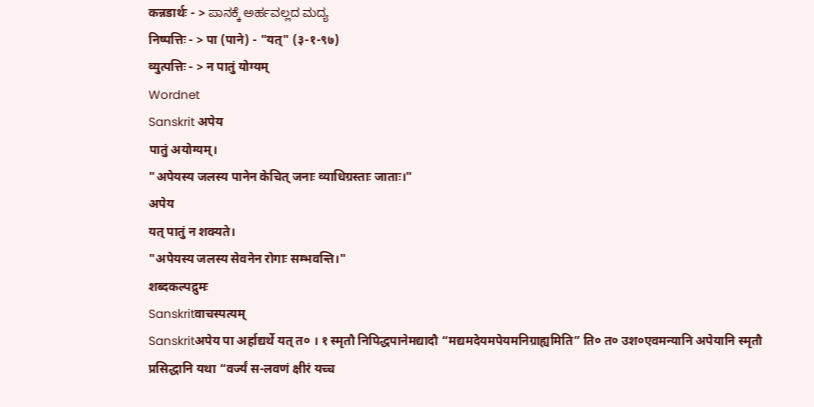कन्नडार्थः - > ಪಾನಕ್ಕೆ ಅರ್ಹವಲ್ಲದ ಮದ್ಯ
निष्पत्तिः - > पा (पाने) - "यत्" (३-१-९७)
व्युत्पत्तिः - > न पातुं योग्यम्
Wordnet
Sanskrit अपेय
पातुं अयोग्यम्।
"अपेयस्य जलस्य पानेन केचित् जनाः व्याधिग्रस्ताः जाताः।"
अपेय
यत् पातुं न शक्यते।
"अपेयस्य जलस्य सेवनेन रोगाः सम्भवन्ति।"
शब्दकल्पद्रुमः
Sanskritवाचस्पत्यम्
Sanskritअपेय पा अर्हाद्यर्थे यत् त० । १ स्मृतौ निपिद्धपानेमद्यादौ “मद्यमदेयमपेयमनिग्राह्यमिति” ति० त० उश०एवमन्यानि अपेयानि स्मृतौ प्रसिद्धानि यथा “वर्ज्यं स-लवणं क्षीरं यच्च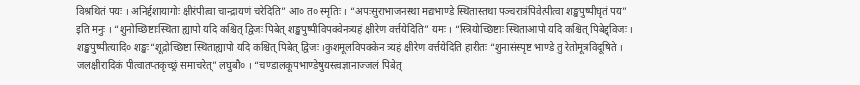विश्रथितं पयः । अनिर्द्दशायागोः क्षीरंपीत्वा चान्द्रायणं चरेदिति” आ० त० स्मृतिः । “अपःसुराभाजनस्था मद्यभाण्डे स्थितास्तथा पञ्चरात्रंपिवेत्पीत्वा शङ्खपुष्पीघृतं पय” इति मनुः । “शुनोच्छिष्टाःस्थिता ह्यापो यदि कश्चित् द्विजः पिबेत् शङ्खपुष्पीविपक्वेनत्र्यहं क्षीरेण वर्त्तयेदिति” यमः । “स्त्रियोच्छिष्टाः स्थिताआपो यदि कश्चित् पिबेद्द्विजः । शङ्खपुष्पीत्यादि० शङ्खः“शूद्रोच्छिष्टा स्थिताह्यापो यदि कश्चित् पिबेत् द्विजः ।कुशमूलविपक्केन त्र्यहं क्षीरेण वर्त्तयेदिति हारीतः “शुनासंस्पृष्ट भाण्डे तु रेतोमूत्रविदूषिते । जलक्षीरादिकं पीत्वातप्तकृच्छ्रं समाचरेत्” लघुबौ० । “चण्डालकूपभाण्डेषुयस्त्वज्ञानाज्जलं पिबेत्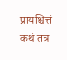प्रायश्चित्तं कथं तत्र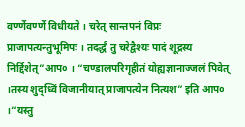वर्ण्णेवर्ण्णे विधीयते । चरेत् सान्तपनं विप्रः प्राजापत्यन्तुभूमिपः । तदर्द्धं तु चरेद्वैश्यः पादं शूद्रस्य निर्द्दिशेत्”आप० । “चण्डालपरिगृहीतं योह्यज्ञानाज्जलं पिवेत् ।तस्य शुद्ध्विं विजानीयात् प्राजापत्येन नित्यश” इति आप० ।“यस्तु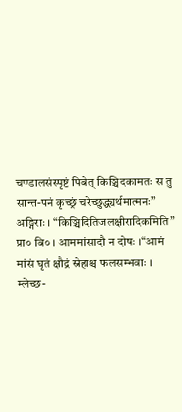चण्डालसंस्पृष्टं पिबेत् किञ्चिदकामतः स तु सान्त-पनं कृच्छ्रं चरेच्छुद्ध्यर्थमात्मनः” अङ्गिराः । “किञ्चिदितिजलक्षीरादिकमिति” प्रा० बि० । आममांसादौ न दोषः ।“आमं मांसं घृतं क्षौद्रं स्नेहाश्च फलसम्भवाः । म्लेच्छ-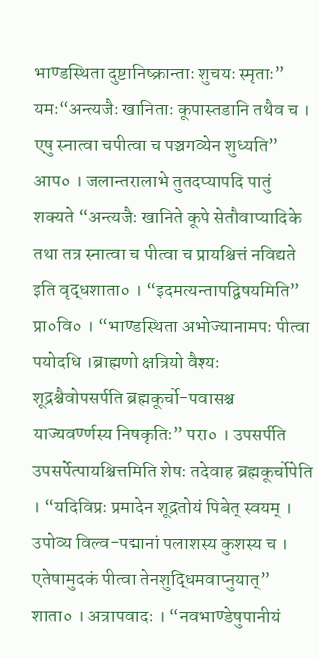भाण्डस्थिता दुष्टानिष्क्रान्ताः शुचयः स्मृताः” यमः“अन्त्यजैः खानिताः कूपास्तडानि तथैव च । एषु स्नात्वा चपीत्वा च पञ्चगव्येन शुध्यति” आप० । जलान्तरालाभे तुतदप्यापदि पातुं शक्यते “अन्त्यजैः खानिते कूपे सेतौवाप्यादिके तथा तत्र स्नात्वा च पीत्वा च प्रायश्चित्तं नविद्यते इति वृद्धशाता० । “इदमत्यन्तापद्विषयमिति” प्रा०वि० । “भाण्डस्थिता अभोज्यानामपः पीत्वा पयोदधि ।ब्राह्मणो क्षत्रियो वैश्यः शूद्रश्चैवोपसर्पति ब्रह्मकूर्चो-पवासश्च याज्यवर्ण्णस्य निषकृतिः” परा० । उपसर्पति उपसर्पेत्पायश्चित्तमिति शेषः तदेवाह ब्रह्मकूर्चोपेति । “यदिविप्रः प्रमादेन शूद्रतोयं पिबेत् स्वयम् । उपोव्य विल्व-पद्मानां पलाशस्य कुशस्य च । एतेषामुदकं पीत्वा तेनशुद्धिमवाप्नुयात्” शाता० । अत्रापवादः । “नवभाण्डेषुपानीयं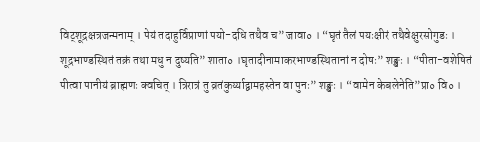विट्शूद्रक्षत्रजन्मनाम् । पेयं तदाहुर्विप्राणां पयो-दधि तथैव च” जावा० । “घृतं तैलं पयःक्षीरं तथैवेक्षुरसोगुडः । शूद्रभाण्डस्थितं तक्रं तथा मधु न दुष्यति” शाता० ।घृतादीनामाकरभाण्डस्थितानां न दोषः” शङ्खः । “पीता-वशेषितं पीत्वा पानीयं ब्राह्मणः क्वचित् । त्रिरात्रं तु व्रतंकुर्य्याद्वामहस्तेन वा पुनः” शङ्खः । “वामेन केबलेनेति”प्रा० वि० ।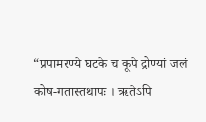“प्रपामरण्ये घटके च कूपे द्रोण्यां जलं कोष-गतास्तथापः । ऋतेऽपि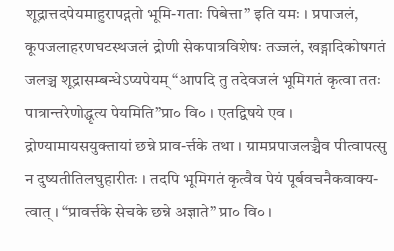शूद्रात्तदपेयमाहुरापद्गतो भूमि-गताः पिबेत्ता” इति यमः । प्रपाजलं, कूपजलाहरणघटस्थजलं द्रोणी सेकपात्रविशेषः तज्जलं, खड्गादिकोषगतं जलञ्च शूद्रासम्बन्धेऽप्यपेयम् “आपदि तु तदेवजलं भूमिगतं कृत्वा ततः पात्रान्तरेणोद्धृत्य पेयमिति”प्रा० वि० । एतद्विषये एव । द्रोण्यामायसयुक्तायां छन्ने प्राव-र्त्तके तथा । ग्रामप्रपाजलञ्चैव पीत्वापत्सु न दुष्यतीतिलघुहारीतः । तदपि भूमिगतं कृत्वैव पेयं पूर्बवचनैकवाक्य-त्वात् । “प्रावर्त्तके सेचके छन्ने अज्ञाते” प्रा० वि० ।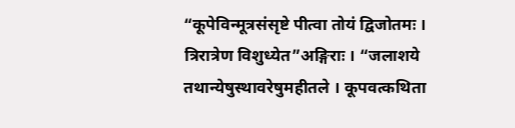“कूपेविन्मूत्रसंसृष्टे पीत्वा तोयं द्विजोतमः । त्रिरात्रेण विशुध्येत”अङ्गिराः । “जलाशये तथान्येषुस्थावरेषुमहीतले । कूपवत्कथिता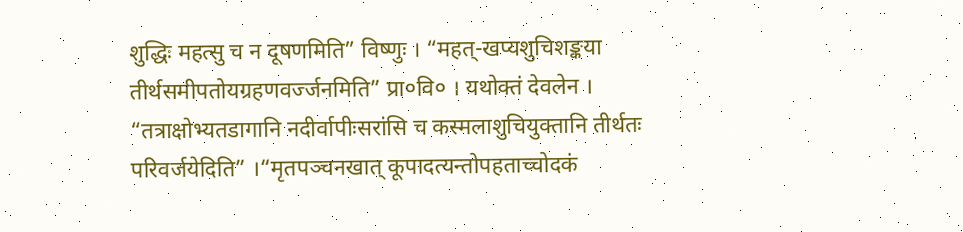शुद्धिः महत्सु च न दूषणमिति” विष्णुः । “महत्-खप्यशुचिशङ्कया तीर्थसमीपतोयग्रहणवर्ज्जनमिति” प्रा०वि० । यथोक्तं देवलेन । “तत्राक्षोभ्यतडागानि नदीर्वापीःसरांसि च कस्मलाशुचियुक्तानि तीर्थतः परिवर्जयेदिति” ।“मृतपञ्चनखात् कूपादत्यन्तोपहताच्चोदकं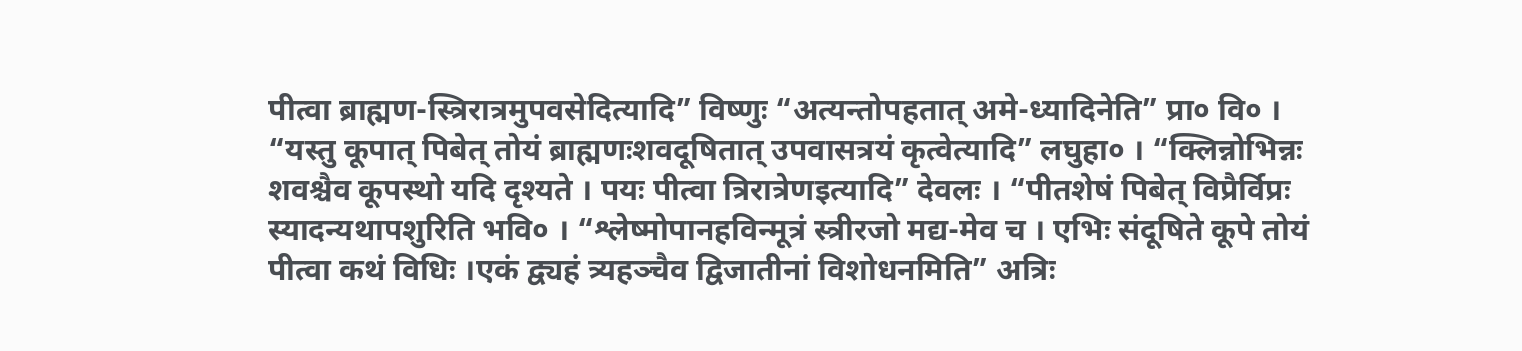पीत्वा ब्राह्मण-स्त्रिरात्रमुपवसेदित्यादि” विष्णुः “अत्यन्तोपहतात् अमे-ध्यादिनेति” प्रा० वि० । “यस्तु कूपात् पिबेत् तोयं ब्राह्मणःशवदूषितात् उपवासत्रयं कृत्वेत्यादि” लघुहा० । “क्लिन्नोभिन्नः शवश्चैव कूपस्थो यदि दृश्यते । पयः पीत्वा त्रिरात्रेणइत्यादि” देवलः । “पीतशेषं पिबेत् विप्रैर्विप्रः स्यादन्यथापशुरिति भवि० । “श्लेष्मोपानहविन्मूत्रं स्त्रीरजो मद्य-मेव च । एभिः संदूषिते कूपे तोयं पीत्वा कथं विधिः ।एकं द्व्यहं त्र्यहञ्चैव द्विजातीनां विशोधनमिति” अत्रिः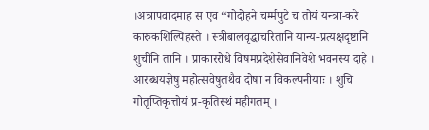।अत्रापवादमाह स एव “गोदोहने चर्म्मपुटे च तोयं यन्त्रा-करे कारुकशिल्पिहस्ते । स्त्रीबालवृद्धाचरितानि यान्य-प्रत्यक्षदृष्टानि शुचीनि तानि । प्राकाररोधे विषमप्रदेशेसेवानिवेशे भवनस्य दाहे । आरब्धयज्ञेषु महोत्सवेषुतथैव दोषा न विकल्पनीयाः । शुचि गोतृप्तिकृत्तोयं प्र-कृतिस्थं महीगतम् ।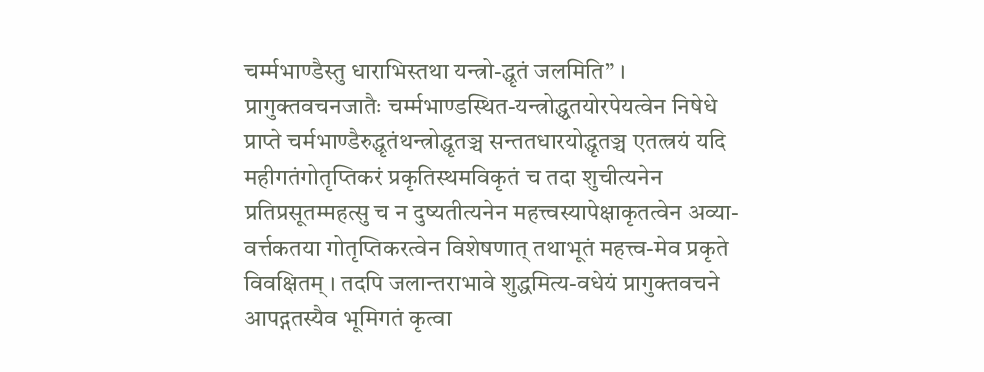चर्म्मभाण्डैस्तु धाराभिस्तथा यन्त्रो-द्धृतं जलमिति” । प्रागुक्तवचनजातैः चर्म्मभाण्डस्थित-यन्त्रोद्ध्वतयोरपेयत्वेन निषेधे प्राप्ते चर्मभाण्डैरुद्धृतंथन्त्रोद्धृतञ्च सन्ततधारयोद्धृतञ्च एतत्त्रयं यदि महीगतंगोतृप्तिकरं प्रकृतिस्थमविकृतं च तदा शुचीत्यनेन प्रतिप्रसूतम्महत्सु च न दुष्यतीत्यनेन महत्त्वस्यापेक्षाकृतत्वेन अव्या-वर्त्तकतया गोतृप्तिकरत्वेन विशेषणात् तथाभूतं महत्त्व-मेव प्रकृते विवक्षितम् । तदपि जलान्तराभावे शुद्धमित्य-वधेयं प्रागुक्तवचने आपद्गतस्यैव भूमिगतं कृत्वा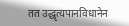तत उद्धृत्यपानविधानेन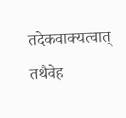तदेकवाक्यत्वात् तथैवेह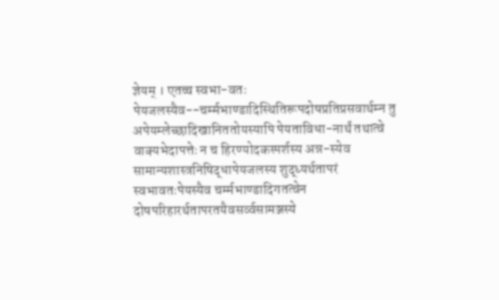ज्ञेयम् । एतच्च स्वभा-वतः पेयजलस्यैव--चर्म्मभाण्डादिस्थितिरूपदोषप्रतिप्रसवार्थम्न तु अपेयम्लेच्छादिखानिततोयस्यापि पेयताविधा-नार्थं तथात्वे वाक्यभेदापत्तेः न च हिरण्योदकस्पर्शस्य अन्न-स्येव सामान्यशास्त्रनिषिद्धापेयजलस्य शुद्ध्यर्थतापरं स्वभावतःपेयस्यैव चर्म्मभाण्डादिगतत्वेन दोषपरिहारर्थतापरतयैवसर्व्वसामञ्जस्ये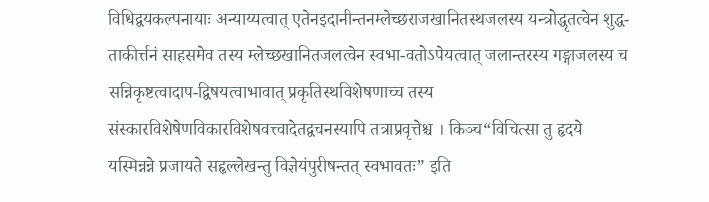विधिद्वयकल्पनायाः अन्याय्यत्वात् एतेनइदानीन्तनम्लेच्छराजखानितस्थजलस्य यन्त्रोद्धृतत्वेन शुद्ध-ताकीर्त्तनं साहसमेव तस्य म्लेच्छखानितजलत्वेन स्वभा-वतोऽपेयत्वात् जलान्तरस्य गङ्गाजलस्य च सन्निकृष्टत्वादाप-द्विषयत्वाभावात् प्रकृतिस्थविशेषणाच्च तस्य संस्कारविशेषेणविकारविशेषवत्त्वादेतद्वचनस्यापि तत्राप्रवृत्तेश्च । किञ्च“विचित्सा तु हृदये यस्मिन्नन्ने प्रजायते सहृल्लेखन्तु विज्ञेयंपुरीषन्तत् स्वभावतः” इति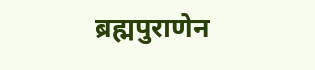ब्रह्मपुराणेन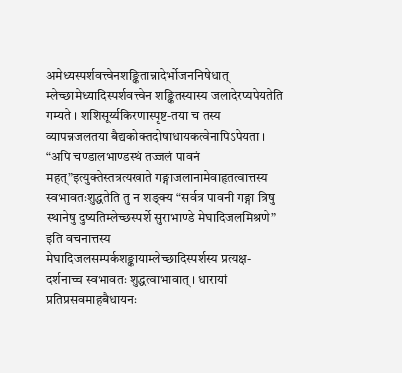अमेध्यस्पर्शवत्त्वेनशङ्कितान्नादेर्भोजननिषेधात् म्लेच्छामेध्यादिस्पर्शवत्त्वेन शङ्कितस्यास्य जलादेरप्यपेयतेति गम्यते । शशिसूर्य्यकिरणास्पृष्ट-तया च तस्य व्यापन्नजलतया बैद्यकोक्तदोषाधायकत्वेनापिऽपेयता । “अपि चण्डालभाण्डस्थं तज्जलं पावनं महत्”इत्युक्तेस्तत्रत्यखाते गङ्गाजलानामेवाहृतत्वात्तस्य स्वभावतःशुद्धतेति तु न शङ्क्य “सर्वत्र पावनी गङ्गा त्रिषु स्थानेषु दुष्यतिम्लेच्छस्पर्शे सुराभाण्डे मेघादिजलमिश्रणे” इति वचनात्तस्य मेघादिजलसम्पर्कशङ्कायाम्लेच्छादिस्पर्शस्य प्रत्यक्ष-दर्शनाच्च स्वभावतः शुद्धत्वाभावात् । धारायां प्रतिप्रसवमाहबैधायनः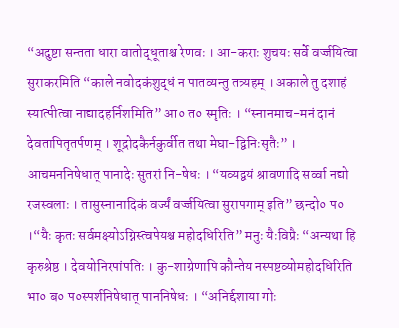“अदुष्टा सन्तता धारा वातोद्धूताश्च रेणवः । आ-कराः शुचयः सर्वे वर्ज्जयित्वा सुराकरमिति “काले नवोदकंशुद्धं न पातव्यन्तु तत्र्यहम् । अकाले तु दशाहं स्यात्पीत्वा नाद्यादहर्निशमिति” आ० त० स्मृतिः । “स्नानमाच-मनं दानं देवतापितृतर्पणम् । शूद्रोदकैर्नकुर्वीत तथा मेघा-द्विनिःसृतैः” । आचमननिषेधात् पानादेः सुतरां नि-षेधः । “यव्यद्वयं श्रावणादि सर्व्वा नद्यो रजस्वलाः । तासुस्नानादिकं वर्ज्यं वर्ज्जयित्वा सुरापगाम् इति” छन्दो० प० ।“यैः कृतः सर्वमक्ष्योऽग्निस्त्वपेयश्च महोदधिरिति” मनुः यैःविप्रैः “अन्यथा हि कृरुश्रेष्ठ । देवयोनिरपांपतिः । कु-शाग्रेणापि कौन्तेय नस्पष्टव्योमहोदधिरिति भा० ब० प०स्पर्शनिषेधात् पाननिषेधः । “अनिर्द्दशाया गोः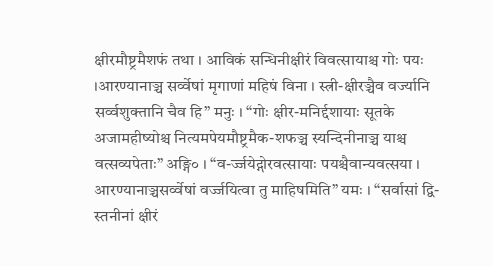क्षीरमौष्ट्रमैशफं तथा । आविकं सन्धिनीक्षीरं विवत्सायाश्च गोः पयः ।आरण्यानाञ्च सर्व्वेषां मृगाणां महिषं विना । स्त्री-क्षीरञ्चैव वर्ज्यानि सर्व्वशुक्तानि चैव हि” मनुः । “गोः क्षीर-मनिर्द्दशायाः सूतके अजामहीष्योश्च नित्यमपेयमौष्ट्रमैक-शफञ्च स्यन्दिनीनाञ्च याश्च वत्सव्यपेताः” अङ्गि० । “व-र्ज्जयेद्गोरवत्सायाः पयश्चैवान्यवत्सया । आरण्यानाञ्चसर्व्वेषां वर्ज्जयित्वा तु माहिषमिति” यमः । “सर्वासां द्वि-स्तनीनां क्षीरं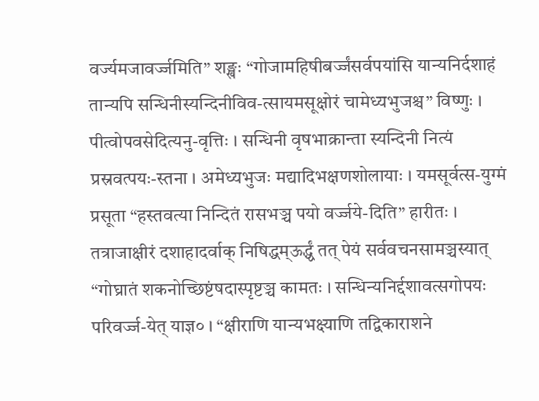वर्ज्यमजावर्ज्जमिति” शङ्खः “गोजामहिषीबर्ज्जंसर्वपयांसि यान्यनिर्दशाहं तान्यपि सन्धिनीस्यन्दिनीविव-त्सायमसूक्षोरं चामेध्यभुजश्च” विष्णुः । पीत्वोपवसेदित्यनु-वृत्तिः । सन्धिनी वृषभाक्रान्ता स्यन्दिनी नित्यं प्रस्रवत्पयः-स्तना । अमेध्यभुजः मद्यादिभक्षणशोलायाः । यमसूर्वत्स-युग्मं प्रसूता “हस्तवत्या निन्दितं रासभञ्च पयो वर्ज्जये-दिति” हारीतः । तत्राजाक्षीरं दशाहादर्वाक् निषिद्धम्ऊर्द्ध्वं तत् पेयं सर्ववचनसामञ्चस्यात् “गोघ्रातं शकनोच्छिष्टंषदास्पृष्टञ्च कामतः । सन्धिन्यनिर्द्दशावत्सगोपयः परिवर्ज्ज-येत् याज्ञ० । “क्षीराणि यान्यभक्ष्याणि तद्विकाराशने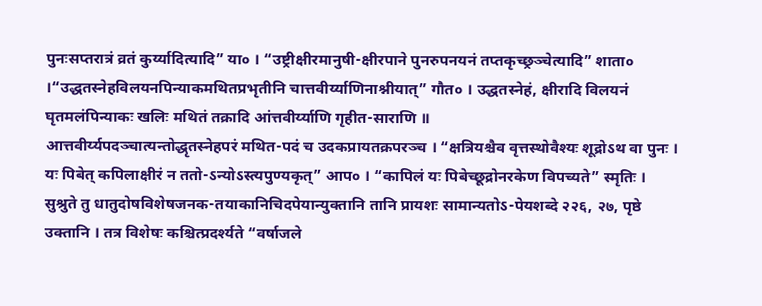पुनःसप्तरात्रं व्रतं कुर्य्यादित्यादि” या० । “उष्ट्रीक्षीरमानुषी-क्षीरपाने पुनरुपनयनं तप्तकृच्छ्रञ्चेत्यादि” शाता० ।“उद्धतस्नेहविलयनपिन्याकमथितप्रभृतीनि चात्तवीर्य्याणिनाश्नीयात्” गौत० । उद्धतस्नेहं, क्षीरादि विलयनं घृतमलंपिन्याकः खलिः मथितं तक्रादि आंत्तवीर्य्याणि गृहीत-साराणि ॥
आत्तवीर्य्यपदञ्चात्यन्तोद्धृतस्नेहपरं मथित-पदं च उदकप्रायतक्रपरञ्च । “क्षत्रियश्चैव वृत्तस्थोवैश्यः शूद्रोऽथ वा पुनः । यः पिबेत् कपिलाक्षीरं न ततो-ऽन्योऽस्त्यपुण्यकृत्” आप० । “कापिलं यः पिबेच्छूद्रोनरकेण विपच्यते” स्मृतिः । सुश्रुते तु धातुदोषविशेषजनक-तयाकानिचिदपेयान्युक्तानि तानि प्रायशः सामान्यतोऽ-पेयशब्दे २२६, २७, पृष्ठे उक्तानि । तत्र विशेषः कश्चित्प्रदर्श्यते “वर्षाजले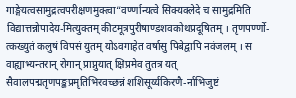गाङ्गेयत्वसामुद्रत्वपरीक्षणमुक्त्वा“वर्ण्णान्यत्वे सिक्यक्लेदे च सामुद्रमिति विद्यात्तन्नोपादेय-मित्युक्तम् कीटमूत्रपुरीषाण्डशवकोथप्रदूषितम् । तृणपर्ण्णो-त्कख्युतं कलुषं विपसं युतम् योऽवगाहेत वर्षासु पिबेद्वापि नवंजलम् । स वाह्याभ्यन्तरान् रोगान् प्राप्नुयात् क्षिप्रमेव तुतत्र यत् सैवालपद्मतृणपङ्कप्रमृतिभिरवच्छन्नं शशिसूर्य्यकिरणै-र्नाभिजुष्टं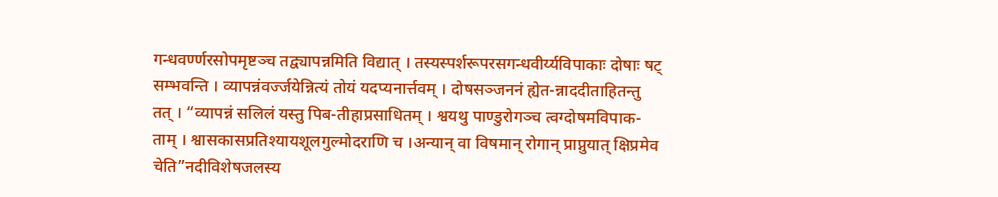गन्धवर्ण्णरसोपमृष्टञ्च तद्व्यापन्नमिति विद्यात् । तस्यस्पर्शरूपरसगन्धवीर्य्यविपाकाः दोषाः षट् सम्भवन्ति । व्यापन्नंवर्ज्जयेन्नित्यं तोयं यदप्यनार्त्तवम् । दोषसञ्जननं ह्येत-न्नाददीताहितन्तु तत् । “व्यापन्नं सलिलं यस्तु पिब-तीहाप्रसाधितम् । श्वयथु पाण्डुरोगञ्च त्वग्दोषमविपाक-ताम् । श्वासकासप्रतिश्यायशूलगुल्मोदराणि च ।अन्यान् वा विषमान् रोगान् प्राप्नुयात् क्षिप्रमेव चेति”नदीविशेषजलस्य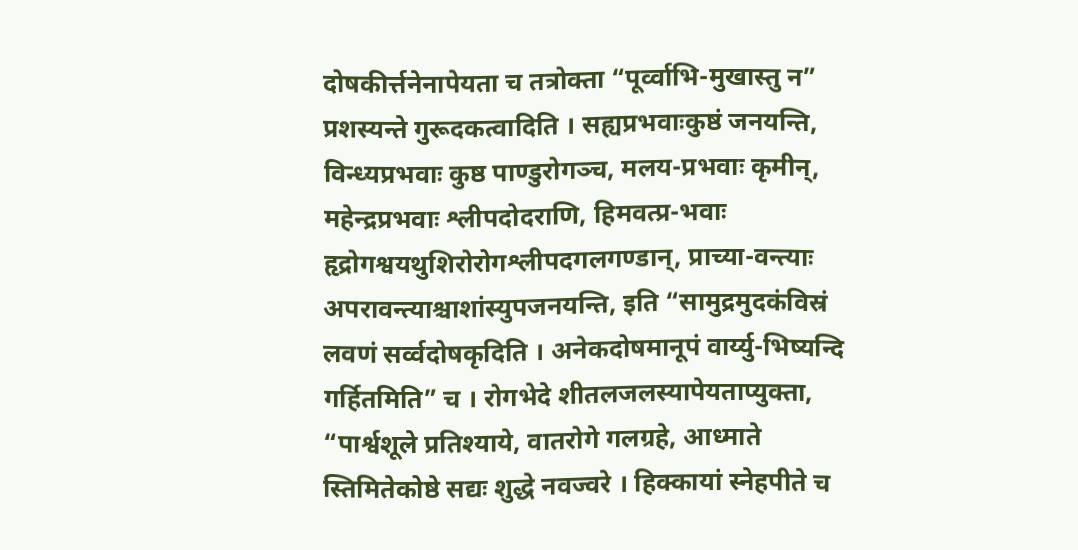दोषकीर्त्तनेनापेयता च तत्रोक्ता “पूर्व्वाभि-मुखास्तु न” प्रशस्यन्ते गुरूदकत्वादिति । सह्यप्रभवाःकुष्ठं जनयन्ति, विन्ध्यप्रभवाः कुष्ठ पाण्डुरोगञ्च, मलय-प्रभवाः कृमीन्, महेन्द्रप्रभवाः श्लीपदोदराणि, हिमवत्प्र-भवाः हृद्रोगश्वयथुशिरोरोगश्लीपदगलगण्डान्, प्राच्या-वन्त्याः अपरावन्त्याश्चाशांस्युपजनयन्ति, इति “सामुद्रमुदकंविस्रं लवणं सर्व्वदोषकृदिति । अनेकदोषमानूपं वार्य्यु-भिष्यन्दि गर्हितमिति” च । रोगभेदे शीतलजलस्यापेयताप्युक्ता, “पार्श्वशूले प्रतिश्याये, वातरोगे गलग्रहे, आध्माते स्तिमितेकोष्ठे सद्यः शुद्धे नवज्वरे । हिक्कायां स्नेहपीते च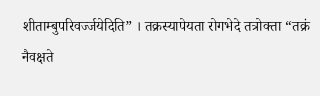शीताम्बुपरिवर्ज्जयेदिति” । तक्रस्यापेयता रोगभेदे तत्रोक्ता “तक्रं नैवक्षते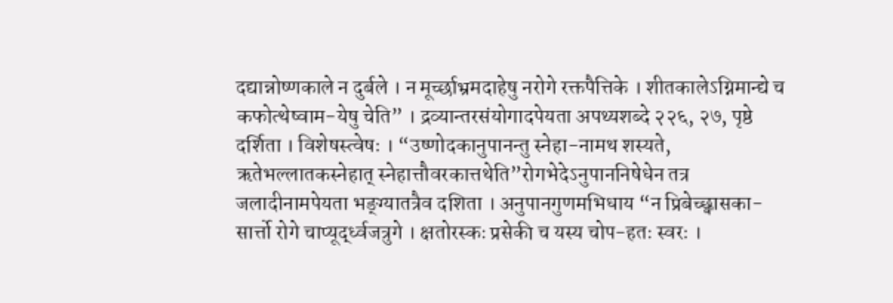दद्यान्नोष्णकाले न दुर्बले । न मूर्च्छाभ्रमदाहेषु नरोगे रक्तपैत्तिके । शीतकालेऽग्निमान्द्ये च कफोत्थेष्वाम-येषु चेति” । द्रव्यान्तरसंयोगादपेयता अपथ्यशब्दे २२६, २७, पृष्ठे दर्शिता । विशेषस्त्वेषः । “उष्णोदकानुपानन्तु स्नेहा-नामथ शस्यते, ऋतेभल्लातकस्नेहात् स्नेहात्तौवरकात्तथेति”रोगभेदेऽनुपाननिषेधेन तत्र जलादीनामपेयता भङ्ग्यातत्रैव दशिता । अनुपानगुणमभिधाय “न प्रिबेच्छ्वासका-सार्त्तो रोगे चाप्यूर्द्ध्वजत्रुगे । क्षतोरस्कः प्रसेकी च यस्य चोप-हतः स्वरः ।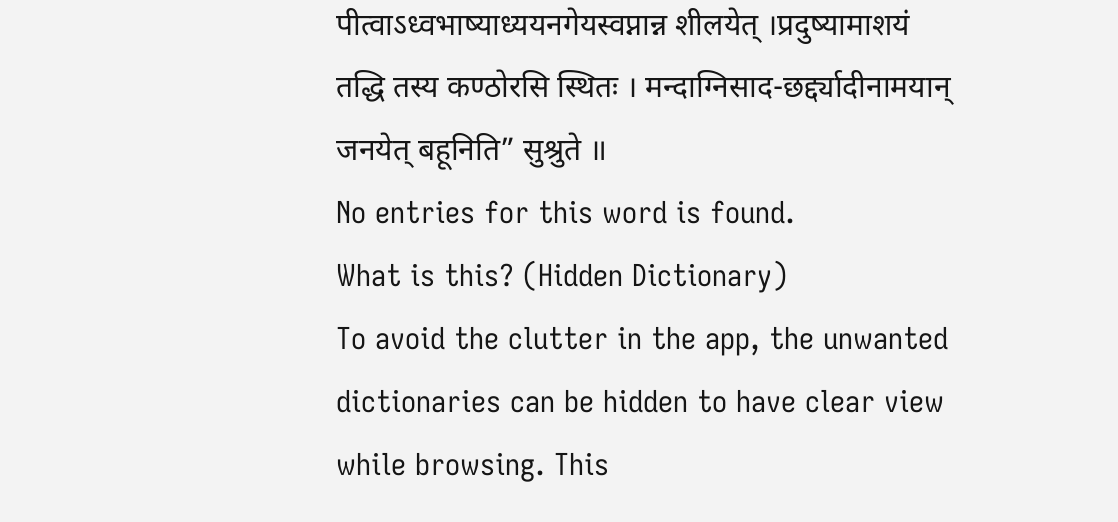पीत्वाऽध्वभाष्याध्ययनगेयस्वप्नान्न शीलयेत् ।प्रदुष्यामाशयं तद्धि तस्य कण्ठोरसि स्थितः । मन्दाग्निसाद-छर्द्द्यादीनामयान् जनयेत् बहूनिति” सुश्रुते ॥
No entries for this word is found.
What is this? (Hidden Dictionary)
To avoid the clutter in the app, the unwanted dictionaries can be hidden to have clear view while browsing. This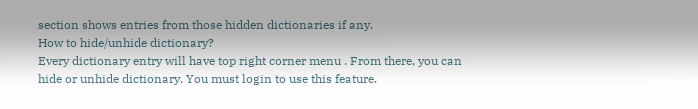section shows entries from those hidden dictionaries if any.
How to hide/unhide dictionary?
Every dictionary entry will have top right corner menu . From there, you can hide or unhide dictionary. You must login to use this feature.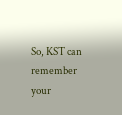So, KST can remember your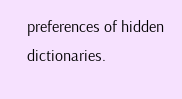preferences of hidden dictionaries.